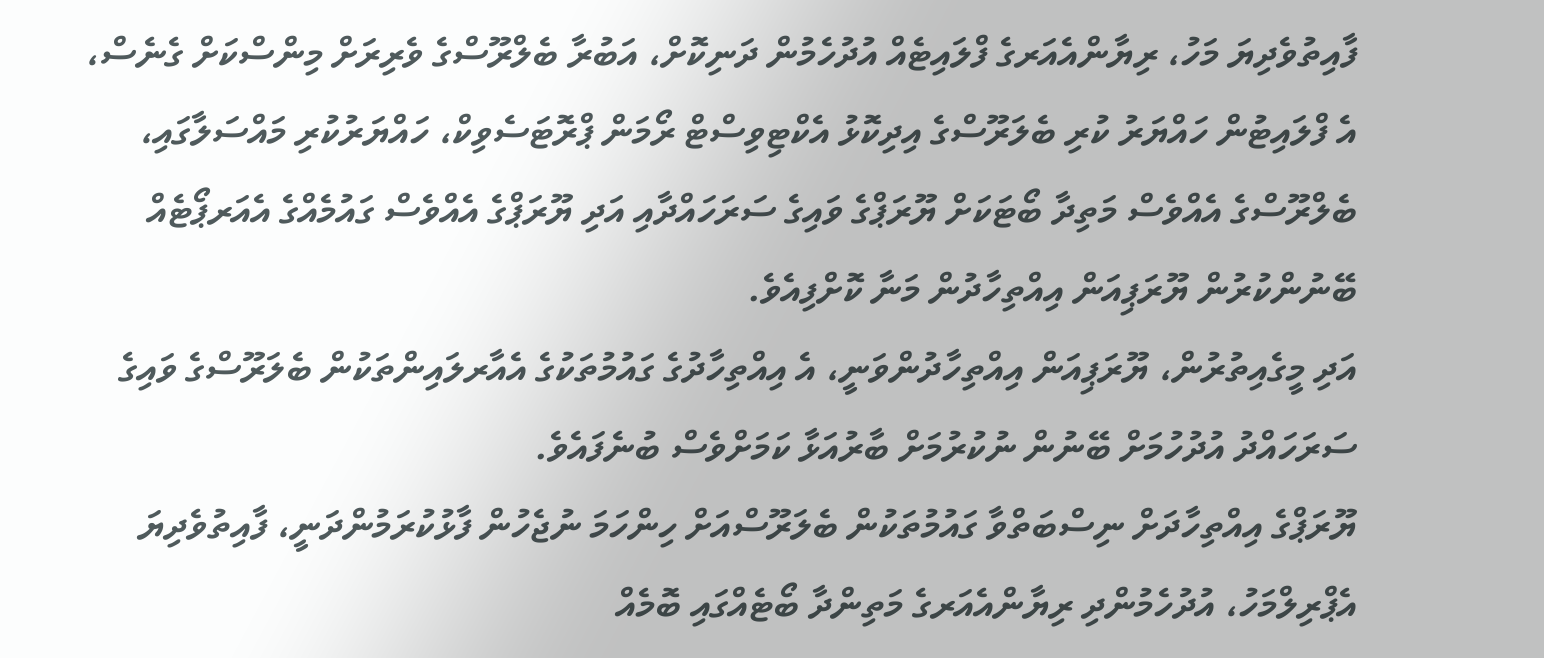ފާއިތުވެދިޔަ މަހު، ރިޔާންއެއަރގެ ފްލައިޓެއް އުދުހެމުން ދަނިކޮށް، އަބުރާ ބެލްރޫސްގެ ވެރިރަށް މިންސްކަށް ގެނެސް، އެ ފްލައިޓުން ހައްޔަރު ކުރި ބެލަރޫސްގެ އިދިކޮޅު އެކްޓިވިސްޓް ރޯމަން ޕްރޮޓަސެވިކް، ހައްޔަރުކުރި މައްސަލާގައި، ބެލްރޫސްގެ އެއްވެސް މަތިދާ ބޯޓަކަށް ޔޫރަޕްގެ ވައިގެ ސަރަހައްދާއި އަދި ޔޫރަޕްގެ އެއްވެސް ގައުމެއްގެ އެއަރޕޯޓެއް ބޭނުންކުރުން ޔޫރަޕިއަން އިއްތިހާދުން މަނާ ކޮށްފިއެވެ.
އަދި މީގެއިތުރުން، ޔޫރަޕިއަން އިއްތިހާދުންވަނީ، އެ އިއްތިހާދުގެ ގައުމުތަކުގެ އެއާރލައިންތަކުން ބެލަރޫސްގެ ވައިގެ ސަރަހައްދު އުދުހުމަށް ބޭނުން ނުކުރުމަށް ބާރުއަޅާ ކަމަށްވެސް ބުނެފައެވެ.
ޔޫރަޕްގެ އިއްތިހާދަށް ނިސްބަތްވާ ގައުމުތަކުން ބެލަރޫސްއަށް ހިންހަމަ ނުޖެހުން ފާޅުކުރަމުންދަނީ، ފާއިތުވެދިޔަ އެޕްރިލްމަހު، އުދުހެމުންދި ރިޔާންއެއަރގެ މަތިންދާ ބޯޓެއްގައި ބޮމެއް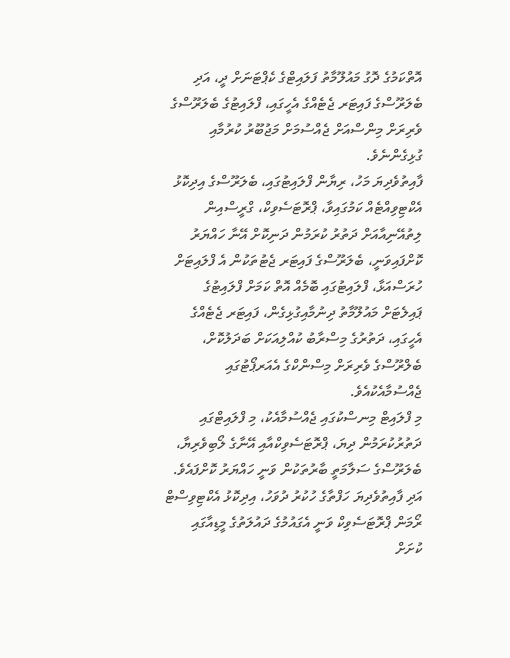އޮތްކަމުގެ ދޮގު މައުލޫމާތު ފަލައިޓްގެ ކެޕްޓަނަށް ދީ، އަދި ބެލަރޫސްގެ ފައިޓަރ ޖެޓެއްގެ އެހީގައި، ފްލައިޓުގެ ބެލަރޫސްގެ ވެރިރަށް މިންސްއަށް ޖެއްސުމަށް މަޖުބޫރު ކުރުމާއި ގުޅިގެންނެވެ.
ފާއިތުވެދިޔަ މަހު، ރިޔާން ފްލައިޓުގައި، ބެލަރޫސްގެ އިދިކޮޅު އެކްޓިވިއްޓެއް ކަމުގައިވާ، ޕްރޮޓަސެވިކް، ގްރީސްއިން ލިތުއޭނިއާއަށް ދަތުރު ކުރަމުން ދަނިކޮށް އޭނާ ހައްޔަރު ކޮށްފައިވަނީ، ބެލަރޫސްގެ ފައިޓަރ ޖެޓުތަކުން އެ ފްލައިޓަށް ހުރަސްއަޅާ، ފްލައިޓުގައި ބޮމެއް އޮތް ކަމަށް ފްލައިޓުގެ ޕައިލެޓަށް މައުލޫމާތު ދިނުމާއިގުޅިގެން، ފައިޓަރ ޖެޓެއްގެ އެހީގައި، ދަތުރުގެ މިސްރާބު ކުއްލިއަކަށް ބަދަލުކޮށް، ބެލްރޫސްގެ ވެރިރަށް މިސްންކްގެ އެއަރޕޯޓުގައި ޖެއްސުމާއެކުއެވެ.
މި ފްލައިޓް މިނސްކުގައި ޖެއްސުމާއެކު، މި ފްލައިޓްގައި ދަތުރުކުރަމުން ދިޔަ، ޕްރޮޓަސެވިކްއާއި އޭނާގެ ލޯބިވެރިޔާ، ބެލަރޫސްގެ ސަލާމަތީ ބާރުތަކުން ވަނީ ހައްޔަރު ކޮށްފައެވެ.
އަދި ފާއިތުވެދިޔަ ހަފްތާގެ ހުކުރު ދުވަހު، އިދިކޮޅު އެކްޓިވިސްޓް ރޯމަން ޕްރޮޓަސެވިކް ވަނީ އެގައުމުގެ ދައުލަތުގެ މީޑިއާގައި ކުށަށް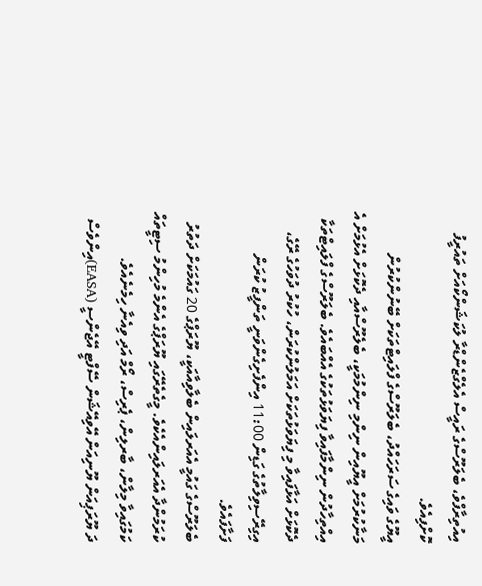އިއުތިރާފްވެ، ބެލަރޫސްގެ ރައީސް އެލެގްޒެންޑްރާ ލުކަޝަންކޯއަށް ތައުރީފު ކޮށްފިއެވެ.
އީޔޫގެ ވައިގެ ސަރަހައްދު، ބެލަރޫސްގެ ފްލައިޓްތަކަށް ބޭނުންކުރުން މަނާކުރުމަށް އީޔޫއިން ނިންމި ނިންމުމަކީ، ބެލެރޫސްއާއި ދެކޮޅަށް އެޅުމަށް އެ އިއްތިހާދުން ނިންމާފައިވާ ފިޔަވަޅުތަކުގެ އެއްބައެވެ. ބެލަރޫސްގެ ފްލައިޓްތަކާ ދެކޮޅަށް އަޅާފައިވާ މި ފިޔަވަޅުތަކަށް އަމަލުންކުރަން، ހުކުރު ދުވަހުގެ ރޭގެ، އިގިރޭސިވިލާތުގެ ގަޑިން 11:00 އިންފެށިގެންވަނީ ތަންފީޒު ކުރަން ފަށާފައެވެ.
ބެލަރޫސްގެ ގައުމީ އެއަރލައިން ބެލާވިއާއަކީ، ޔޫރަޕްގެ 20 ގައުމަކަށް ދަތުރު ކުރަމުންދާ އެއަރލައިންއެކެވެ. މީގެތެރޭގައި ޔޫރަޕްގެ އެންމެ މުހިންމު ސިޓީތައް ކަމުގައިވާ މިލާން، ބާރލިން، ޕެރިސް، ރޯމް އަދި ވިއެނާ ހިމެނެއެވެ.
ދަ ޔޫރަޕިއަން ޔޫނިއަން އޭވިއޭޝަން ސޭފްޓީ އޭޖެންސީ (EASA)އިންވެސް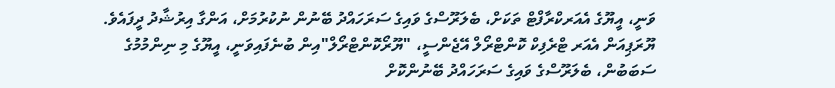ވަނީ، އީޔޫގެ އެއަރކްރާފްޓް ތަކަށް، ބެލަރޫސްގެ ވައިގެ ސަރަހައްދު ބޭނުން ނުކުރުމަށް، އަންގާ އިރުޝާދު ދީފައެވެ.
ޔޫރަޕިއަން އެއަރ ޓްރެފިކް ކޮންޓްރޯލް އޭޖެންސީ، "ޔޫރޯކޮންޓްރޯލް"އިން ބުނެފައިވަނީ، އީޔޫގެ މި ނިންމުމުގެ ސަބަބުން، ބެލަރޫސްގެ ވައިގެ ސަރަހައްދު ބޭނުންކޮށް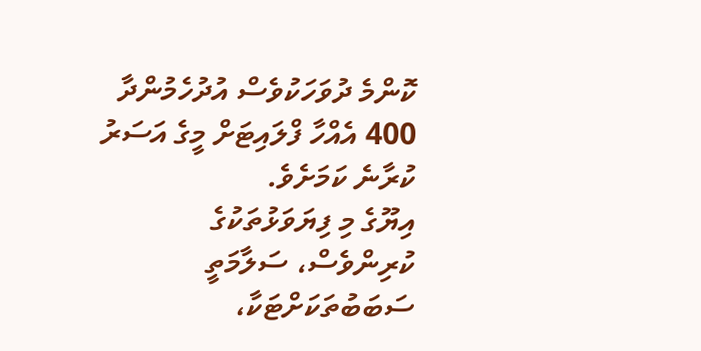ކޮންމެ ދުވަހަކުވެސް އުދުހެމުންދާ 400 އެއްހާ ފްލައިޓަށް މީގެ އަސަރު ކުރާނެ ކަމަށެވެ.
އިޔޫގެ މި ފިޔަވަޅުތަކުގެ ކުރިންވެސް، ސަލާމަތީ ސަބަބުތަކަށްޓަކާ،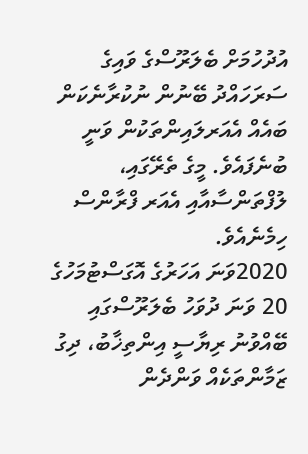އުދުހުމަށް ބެލަރޫސްގެ ވައިގެ ސަރަހައްދު ބޭނުން ނުކުރާނެކަން ބައެއް އެއަރލައިންތަކުން ވަނީ ބުނެފައެވެ. މީގެ ތެރޭގައި، ލުފްތަންސާއާއި އެއަރ ފްރާންސް ހިމެނެއެވެ.
2020ވަނަ އަހަރުގެ އޮގަސްޓުމަހުގެ 20 ވަނަ ދުވަހު ބެލަރޫސްގައި ބޭއްވުނު ރިޔާސީ އިންތިޚާބު، ދިގު ޒަމާންތަކެއް ވަންދެން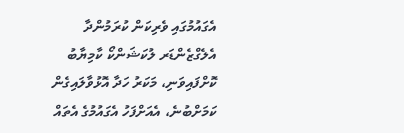އެގައުމުގައި ވެރިކަން ކުރަމުންދާ އެލެގްޒެންޑަރ ލުކަޝަންކޯ ކާމިޔާބު ކޮށްފައިވަނި، މަކަރު ހަދާ އޮޅުވާލައިގެން ކަމަށްބުނެ، އެއަށްފަހު އެގައުމުގެ އެތައް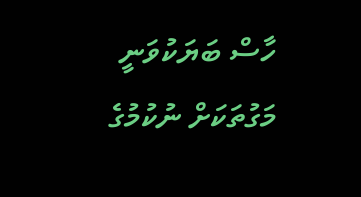ހާސް ބަޔަކުވަނީ މަގުތަކަށް ނުކުމުގެ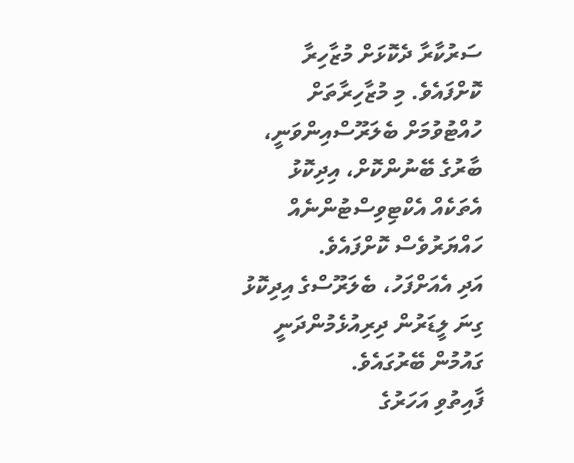ސަރުކާރާ ދެކޮޅަށް މުޒާހިރާ ކޮށްފައެވެ. މި މުޒާހިރާތަށް ހުއްޓުވުމަށް ބެލަރޫސްއިންވަނީ، ބާރުގެ ބޭނުންކޮށް، އިދިކޮޅު އެތަކެއް އެކްޓިވިސްޓުންނެއް ހައްޔަރުވެސް ކޮށްފައެވެ.
އަދި އެއަށްފަހު، ބެލަރޫސްގެ އިދިކޮޅު ގިނަ ލީޑަރުން ދިރިއުޅެމުންދަނީ ގައުމުން ބޭރުގައެވެ.
ފާއިތުވި އަހަރުގެ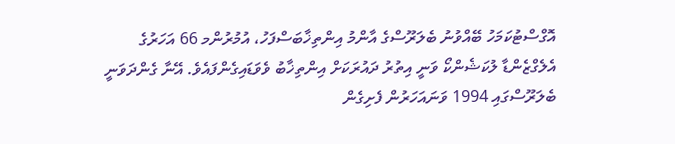އޮގްސްޓުކަމަހު ބޭއްވުނު ބެލަރޫސްގެ އާންމު އިންތިޚާބަސްފަހު، އުމުރުންމ 66 އަހަރުގެ އެލެގްޒެންޑާ ލުކަޝެންކޯ ވަނީ އިތުރު ދައުރަކަށް އިންތިޚާބު ވެވަޑައިގެންފައެވެ. އޭނާ ގެންދަވަނީ ބެލަރޫސްގައި 1994 ވަނައަހަރުން ފެށިގެން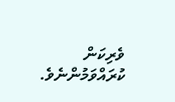ވެރިކަން ކުރައްވަމުންނެވެ.